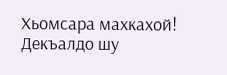Хьомсара махкахой!
Декъалдо шу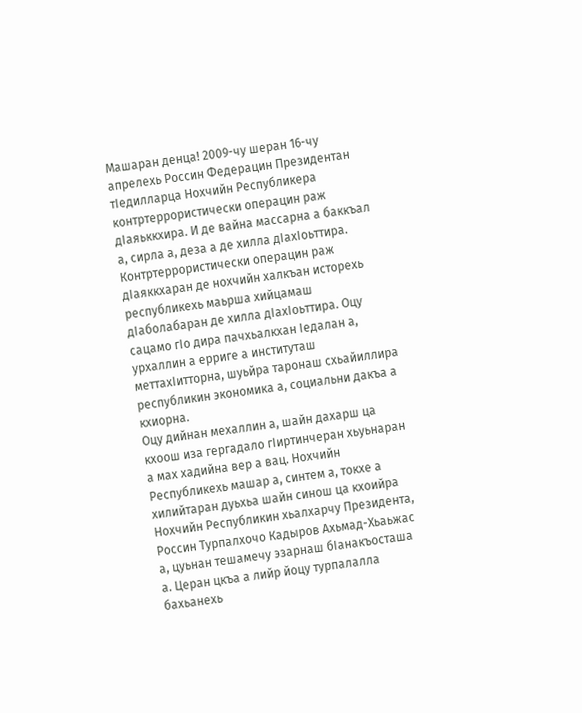Машаран денца! 2009-чу шеран 16-чу апрелехь Россин Федерацин Президентан тIедилларца Нохчийн Республикера контртеррористически операцин раж дIаяьккхира. И де вайна массарна а баккъал а, сирла а, деза а де хилла дIахIоьттира.
Контртеррористически операцин раж дIаяккхаран де нохчийн халкъан исторехь республикехь маьрша хийцамаш дIаболабаран де хилла дIахIоьттира. Оцу сацамо гIо дира пачхьалкхан Iедалан а, урхаллин а ерриге а институташ меттахIитторна, шуьйра таронаш схьайиллира республикин экономика а, социальни дакъа а кхиорна.
Оцу дийнан мехаллин а, шайн дахарш ца кхоош иза гергадало гIиртинчеран хьуьнаран а мах хадийна вер а вац. Нохчийн Республикехь машар а, синтем а, токхе а хилийтаран дуьхьа шайн синош ца кхоийра Нохчийн Республикин хьалхарчу Президента, Россин Турпалхочо Кадыров Ахьмад-Хьаьжас а, цуьнан тешамечу эзарнаш бIанакъосташа а. Церан цкъа а лийр йоцу турпалалла бахьанехь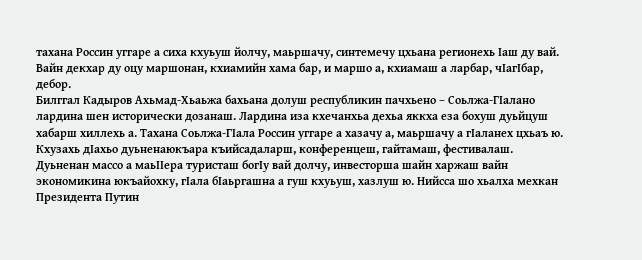тахана Россин уггаре а сиха кхуьуш йолчу, маьршачу, синтемечу цхьана регионехь Iаш ду вай. Вайн декхар ду оцу маршонан, кхиамийн хама бар, и маршо а, кхиамаш а ларбар, чIагIбар, дебор.
Билггал Кадыров Ахьмад-Хьаьжа бахьана долуш республикин пачхьено – Соьлжа-ГIалано лардина шен исторически дозанаш. Лардина иза кхечанхьа дехьа яккха еза бохуш дуьйцуш хабарш хиллехь а. Тахана Соьлжа-ГIала Россин уггаре а хазачу а, маьршачу а гIаланех цхьаъ ю. Кхузахь дIахьо дуьненаюкъара къийсадаларш, конференцеш, гайтамаш, фестивалаш. Дуьненан массо а маьIIера туристаш богIу вай долчу, инвесторша шайн харжаш вайн экономикина юкъайохку, гIала бIаьргашна а гуш кхуьуш, хазлуш ю. Нийсса шо хьалха мехкан Президента Путин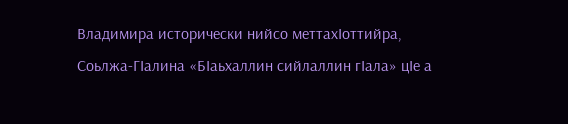Владимира исторически нийсо меттахIоттийра, Соьлжа-ГIалина «БIаьхаллин сийлаллин гIала» цIе а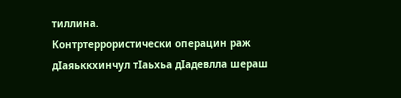тиллина.
Контртеррористически операцин раж дIаяьккхинчул тIаьхьа дIадевлла шераш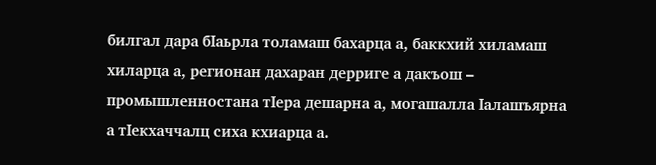билгал дара бIаьрла толамаш бахарца а, баккхий хиламаш хиларца а, регионан дахаран дерриге а дакъош – промышленностана тIера дешарна а, могашалла Iалашъярна а тIекхаччалц сиха кхиарца а.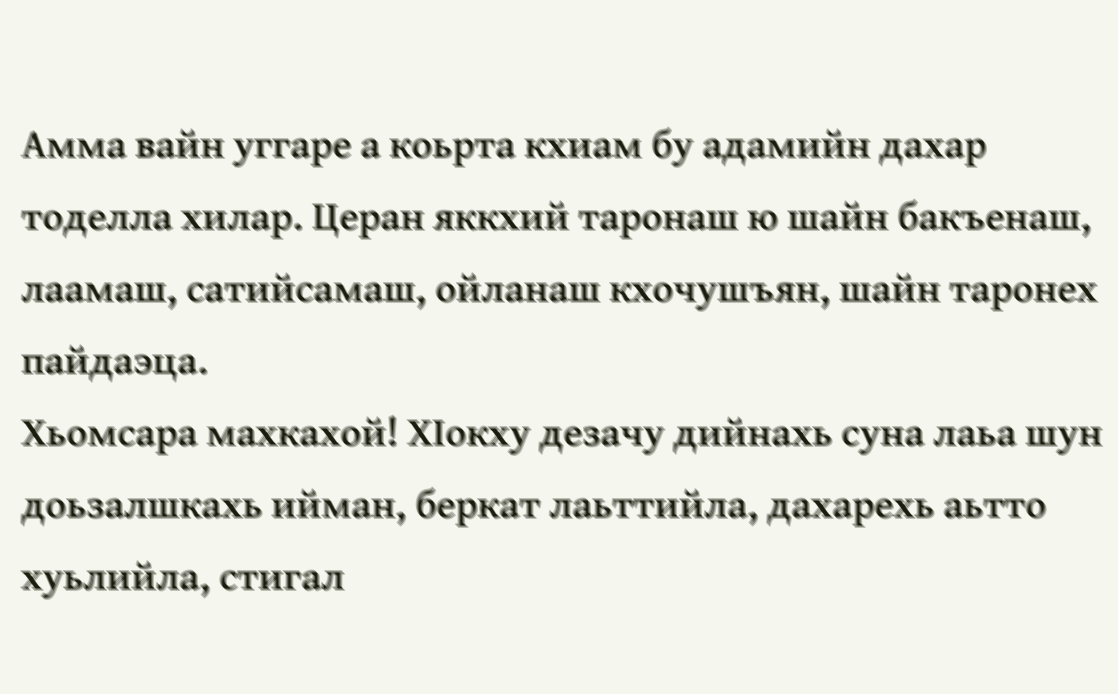Амма вайн уггаре а коьрта кхиам бу адамийн дахар тоделла хилар. Церан яккхий таронаш ю шайн бакъенаш, лаамаш, сатийсамаш, ойланаш кхочушъян, шайн таронех пайдаэца.
Хьомсара махкахой! ХIокху дезачу дийнахь суна лаьа шун доьзалшкахь ийман, беркат лаьттийла, дахарехь аьтто хуьлийла, стигал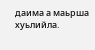даима а маьрша хуьлийла.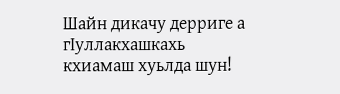Шайн дикачу дерриге а гIуллакхашкахь кхиамаш хуьлда шун!